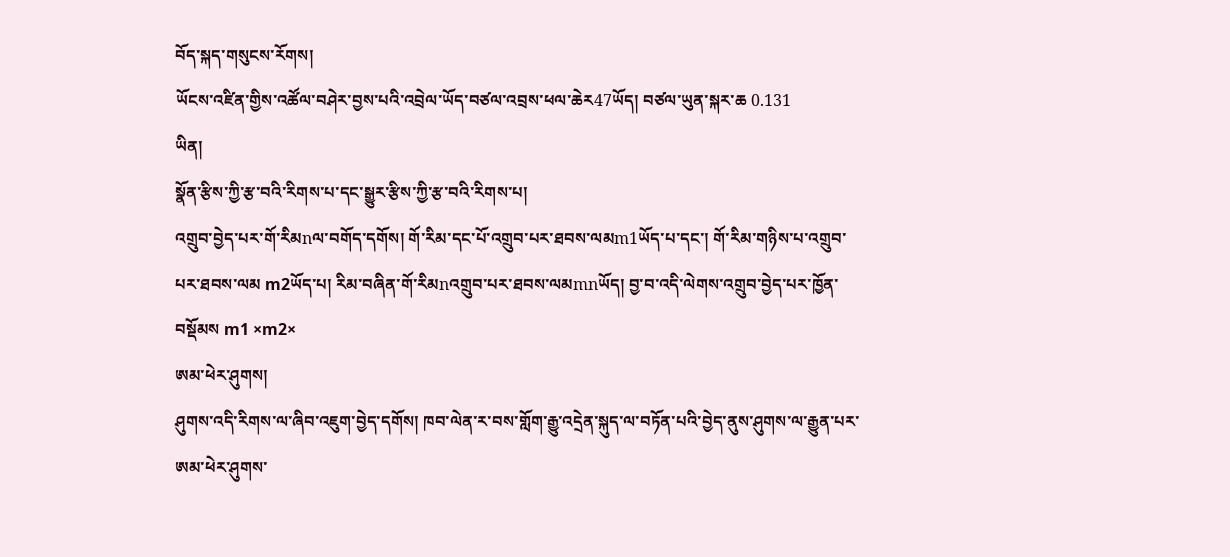བོད་སྐད་གསུངས་རོགས།
ཡོངས་འཛིན་གྱིས་འཚོལ་བཤེར་བྱས་པའི་འབྲེལ་ཡོད་བཙལ་འབྲས་ཕལ་ཆེར47ཡོད། བཙལ་ཡུན་སྐར་ཆ 0.131
ཡིན།
སྣོན་རྩིས་ཀྱི་རྩ་བའི་རིགས་པ་དང་སྒྱུར་རྩིས་ཀྱི་རྩ་བའི་རིགས་པ།
འགྲུབ་བྱེད་པར་གོ་རིམnལ་བགོད་དགོས། གོ་རིམ་དང་པོ་འགྲུབ་པར་ཐབས་ལམm1ཡོད་པ་དང་། གོ་རིམ་གཉིས་པ་འགྲུབ་པར་ཐབས་ལམ m2ཡོད་པ། རིམ་བཞིན་གོ་རིམnའགྲུབ་པར་ཐབས་ལམmnཡོད། བྱ་བ་འདི་ལེགས་འགྲུབ་བྱེད་པར་ཁྱོན་བསྡོམས m1 ×m2×
ཨམ་ཕེར་ཤུགས།
ཤུགས་འདི་རིགས་ལ་ཞིབ་འཇུག་བྱེད་དགོས། ཁབ་ལེན་ར་བས་གློག་རྒྱུ་འདྲེན་སྐུད་ལ་བཏོན་པའི་བྱེད་ནུས་ཤུགས་ལ་རྒྱུན་པར་ཨམ་ཕེར་ཤུགས་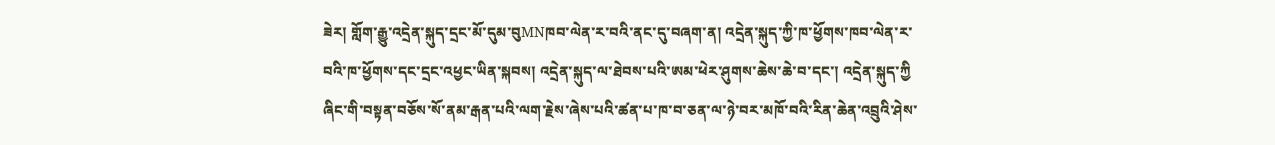ཟེར། གློག་རྒྱུ་འདྲེན་སྐུད་དྲང་མོ་དུམ་བུMNཁབ་ལེན་ར་བའི་ནང་དུ་བཞག་ན། འདྲེན་སྐུད་ཀྱི་ཁ་ཕྱོགས་ཁབ་ལེན་ར་བའི་ཁ་ཕྱོགས་དང་དྲང་འཕྱང་ཡིན་སྐབས། འདྲེན་སྐུད་ལ་ཐེབས་པའི་ཨམ་ཕེར་ཤུགས་ཆེས་ཆེ་བ་དང་། འདྲེན་སྐུད་ཀྱི
ཞིང་གི་བསྟན་བཅོས་སོ་ནམ་རྒན་པའི་ལག་རྗེས་ཞེས་པའི་ཚན་པ་ཁ་བ་ཅན་ལ་ཉེ་བར་མཁོ་བའི་རིན་ཆེན་འབྲུའི་ཤེས་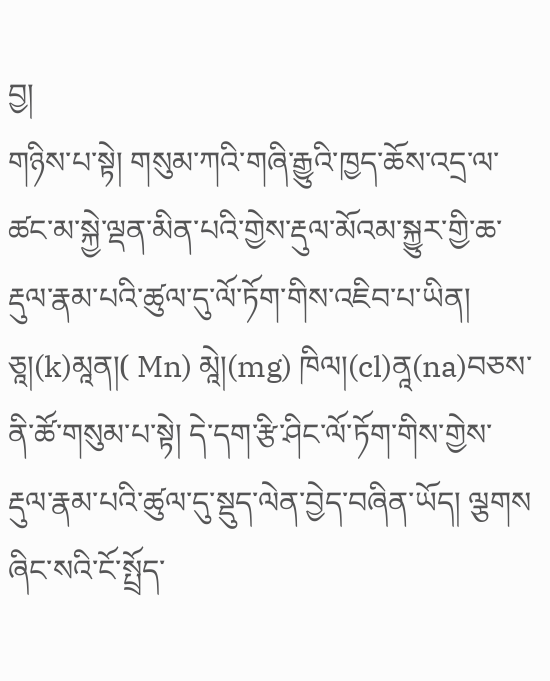བྱ།
གཉིས་པ་སྟེ། གསུམ་ཀའི་གཞི་རྒྱུའི་ཁྱད་ཆོས་འདྲ་ལ་ཚང་མ་སྐྱེ་ལྡན་མིན་པའི་གྱེས་རྡུལ་མོའམ་སྐྱུར་གྱི་ཆ་རྡུལ་རྣམ་པའི་ཚུལ་དུ་ལོ་ཏོག་གིས་འཇིབ་པ་ཡིན། ཅཱ།(k)མཱན།( Mn) མཱེ།(mg) ཁིལ།(cl)ནཱ(na)བཅས་ནི་ཚོ་གསུམ་པ་སྟེ། དེ་དག་རྩི་ཤིང་ལོ་ཏོག་གིས་གྱེས་རྡུལ་རྣམ་པའི་ཚུལ་དུ་སྡུད་ལེན་བྱེད་བཞིན་ཡོད། ལྕགས
ཞིང་སའི་ངོ་སྤྲོད་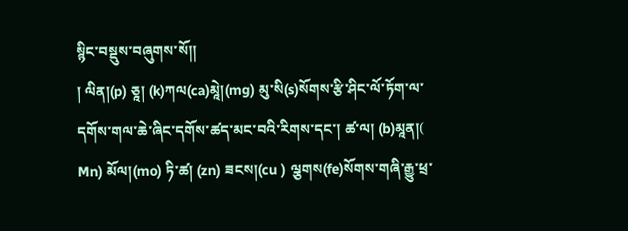སྙིང་བསྡུས་བཞུགས་སོ།།
། ལིན།(p) ཅཱ། (k)ཀལ(ca)མཱེ།(mg) མུ་སི(s)སོགས་རྩི་ཤིང་ལོ་ཏོག་ལ་དགོས་གལ་ཆེ་ཞིང་དགོས་ཚད་མང་བའི་རིགས་དང་། ཚ་ལ། (b)མཱན།( Mn) མོལ།(mo) ཏི་ཚ། (zn) ཟངས།(cu ) ལྕགས(fe)སོགས་གཞི་རྒྱུ་ཕྲ་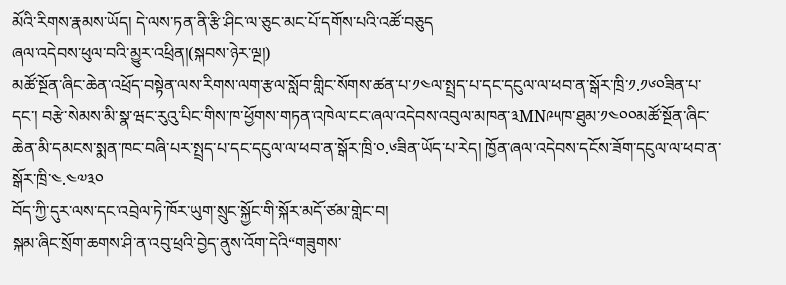མོའི་རིགས་རྣམས་ཡོད། དེ་ལས་ཏན་ནི་རྩི་ཤིང་ལ་ཅུང་མང་པོ་དགོས་པའི་འཚོ་བཅུད
ཞལ་འདེབས་ཕུལ་བའི་མྱུར་འཕྲིན།(སྐབས་ཉེར་ལྔ།)
མཚོ་སྔོན་ཞིང་ཆེན་འཕྲོད་བསྟེན་ལས་རིགས་ལག་རྩལ་སློབ་གླིང་སོགས་ཚན་པ་༡༤ལ་སྤྲད་པ་དང་དངུལ་ལ་ཕབ་ན་སྒོར་ཁྲི་༡.༡༦༠ཟིན་པ་དང་། བརྩེ་སེམས་མི་སྣ་ཝང་རུའུ་པིང་གིས་ཁ་ཕྱོགས་གཏན་འཁེལ་ངང་ཞལ་འདེབས་འབུལ་མཁན་༣MN༩༥ཁ་ཐུམ་༡༤༠༠མཚོ་སྔོན་ཞིང་ཆེན་མི་དམངས་སྨན་ཁང་བཞི་པར་སྤྲད་པ་དང་དངུལ་ལ་ཕབ་ན་སྒོར་ཁྲི་༠.༦ཟིན་ཡོད་པ་རེད། ཁྱོན་ཞལ་འདེབས་དངོས་ཟོག་དངུལ་ལ་ཕབ་ན་སྒོར་ཁྲི་༤.༤༧༣༠
བོད་ཀྱི་དུར་ལས་དང་འབྲེལ་ཏེ་ཁོར་ཡུག་སྲུང་སྐྱོང་གི་སྐོར་མདོ་ཙམ་གླེང་བ།
སྐམ་ཞིང་སྲོག་ཆགས་ཤི་ན་འབུ་ཕྲའི་བྱེད་ནུས་འོག་དེའི“གཟུགས་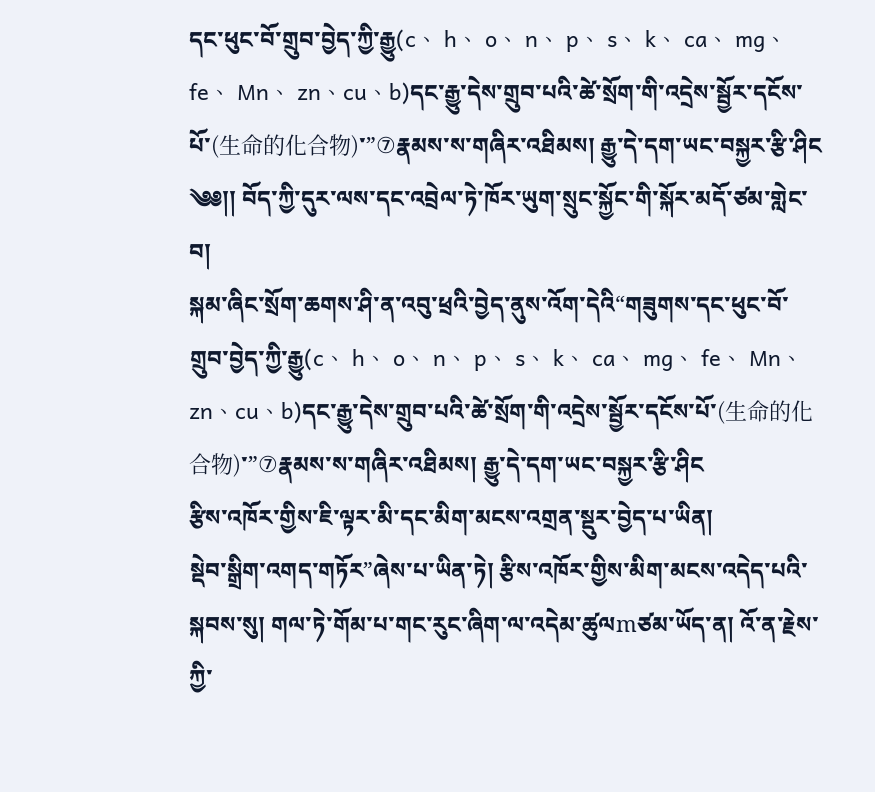དང་ཕུང་བོ་གྲུབ་བྱེད་ཀྱི་རྒྱུ(c、 h、 o、 n、 p、 s、 k、 ca、 mg、 fe、 Mn、 zn、cu、b)དང་རྒྱུ་དེས་གྲུབ་པའི་ཚེ་སྲོག་གི་འདྲེས་སྦྱོར་དངོས་པོ་(生命的化合物)་”⑦རྣམས་ས་གཞིར་འཐིམས། རྒྱུ་དེ་དག་ཡང་བསྐྱར་རྩི་ཤིང
༄༅།། བོད་ཀྱི་དུར་ལས་དང་འབྲེལ་ཏེ་ཁོར་ཡུག་སྲུང་སྐྱོང་གི་སྐོར་མདོ་ཙམ་གླེང་བ།
སྐམ་ཞིང་སྲོག་ཆགས་ཤི་ན་འབུ་ཕྲའི་བྱེད་ནུས་འོག་དེའི“གཟུགས་དང་ཕུང་བོ་གྲུབ་བྱེད་ཀྱི་རྒྱུ(c、 h、 o、 n、 p、 s、 k、 ca、 mg、 fe、 Mn、 zn、cu、b)དང་རྒྱུ་དེས་གྲུབ་པའི་ཚེ་སྲོག་གི་འདྲེས་སྦྱོར་དངོས་པོ་(生命的化合物)་”⑦རྣམས་ས་གཞིར་འཐིམས། རྒྱུ་དེ་དག་ཡང་བསྐྱར་རྩི་ཤིང
རྩིས་འཁོར་གྱིས་ཇི་ལྟར་མི་དང་མིག་མངས་འགྲན་སྡུར་བྱེད་པ་ཡིན།
སྡེབ་སྒྲིག་འགད་གཏོར”ཞེས་པ་ཡིན་ཏེ། རྩིས་འཁོར་གྱིས་མིག་མངས་འདེད་པའི་སྐབས་སུ། གལ་ཏེ་གོམ་པ་གང་རུང་ཞིག་ལ་འདེམ་ཚུལmཙམ་ཡོད་ན། འོ་ན་རྗེས་ཀྱི་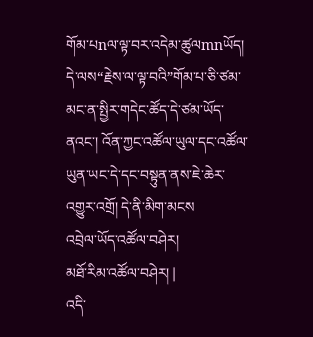གོམ་པnལ་ལྟ་བར་འདེམ་ཚུལmnཡོད། དེ་ལས“རྗེས་ལ་ལྟ་བའི”གོམ་པ་ཅི་ཙམ་མང་ན་སྤྱིར་གདེང་ཚོད་དེ་ཙམ་ཡོད་ནའང་། འོན་ཀྱང་འཚོལ་ཡུལ་དང་འཚོལ་ཡུན་ཡང་དེ་དང་བསྟུན་ནས་ཇེ་ཆེར་འགྱུར་འགྲོ། དེ་ནི་མིག་མངས
འབྲེལ་ཡོད་འཚོལ་བཤེར།
མཐོ་རིམ་འཚོལ་བཤེར། |
འདི་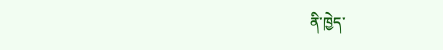ནི་ཁྱེད་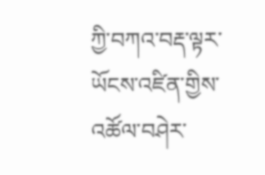ཀྱི་བཀའ་བརྡ་ལྟར་ཡོངས་འཛིན་གྱིས་འཚོལ་བཤེར་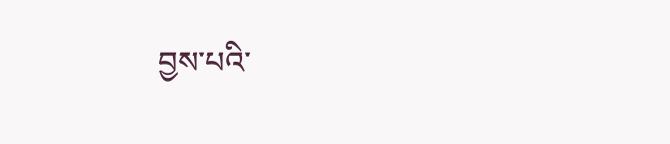བྱས་པའི་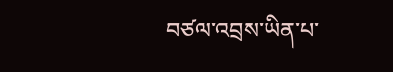བཙལ་འབྲས་ཡིན་པ་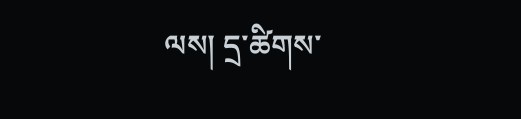ལས། དྲ་ཚིགས་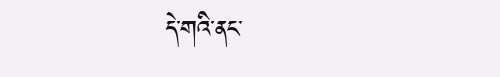དེ་གའི་ནང་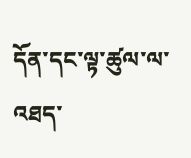དོན་དང་ལྟ་ཚུལ་ལ་འཐད་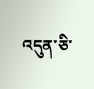འདུན་ཅི་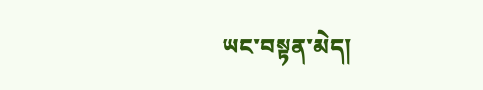ཡང་བསྟན་མེད།